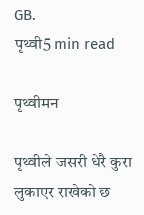GB.
पृथ्वी5 min read

पृथ्वीमन

पृथ्वीले जसरी धेरै कुरा लुकाएर राखेको छ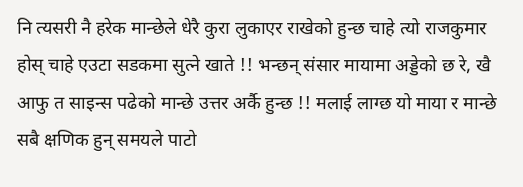नि त्यसरी नै हरेक मान्छेले धेरै कुरा लुकाएर राखेको हुन्छ चाहे त्यो राजकुमार होस् चाहे एउटा सडकमा सुत्ने खाते !! भन्छन् संसार मायामा अड्डेको छ रे, खै आफु त साइन्स पढेको मान्छे उत्तर अर्कै हुन्छ !! मलाई लाग्छ यो माया र मान्छे सबै क्षणिक हुन् समयले पाटो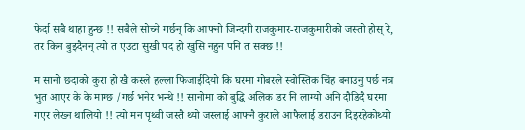फेर्दा सबै थाहा हुन्छ !! सबैले सोच्ने गर्छन् कि आफ्नो जिन्दगी राजकुमार-राजकुमारीको जस्तो होस् रे, तर किन बुझ्दैनन् त्यो त एउटा सुखी पद हो खुसि नहुन पनि त सक्छ !!

म सानो छदाको कुरा हो खै कस्ले हल्ला फिजाईदियो कि घरमा गोबरले स्वोस्तिक चिंह बनाउनु पर्छ नत्र भुत आएर के के माग्छ /गर्छ भनेर भन्थे !! सानोमा को बुद्धि अलिक डर नि लाग्यो अनि दौडिदै घरमा गएर लेख्न थालियो !! त्यो मन पृथ्वी जस्तै थ्यो जस्लाई आफ्नै कुराले आफैलाई डराउन दिइरहेकोथ्यो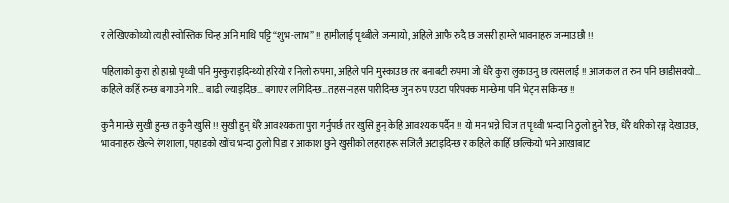र लेखिएकोथ्यो त्यही स्वोस्तिक चिन्ह अनि माथि पट्टि “शुभ-लाभ” !! हामीलाई पृथ्बीले जन्मायो, अहिले आफै रुदै छ जसरी हाम्ले भावनाहरु जन्माउछौ !!

पहिलाको कुरा हो हाम्रो पृथ्वी पनि मुस्कुराइदिन्थ्यो हरियो र निलो रुपमा, अहिले पनि मुस्काउछ तर बनाबटी रुपमा जो धेरै कुरा लुकाउनु छ त्यसलाई !! आजकल त रुन पनि छाडीसक्यो… कहिले कहिँ रुन्छ बगाउने गरि… बाढी ल्याइदिंछ… बगाएर लगिदिन्छ…तहस-नहस पारीदिन्छ जुन रुप एउटा परिपक्क मान्छेमा पनि भेट्न सकिन्छ !!

कुनै मान्छे सुखी हुन्छ त कुनै खुसि !! सुखी हुन् धेरै आवश्यकता पुरा गर्नुपर्छ तर खुसि हुन् केहि आवश्यक पर्दैन !! यो मन भन्ने चिज त पृथ्वी भन्दा नि ठुलो हुने रैछ, धेरै थरिको रङ्ग देखाउछ, भावनाहरु खेल्ने रंगशाला, पहाडको खोंच भन्दा ठुलो पिडा र आकाश छुने खुसीको लहराहरू सजिलै अटाइदिन्छ र कहिले काहिँ छल्कियो भने आखाबाट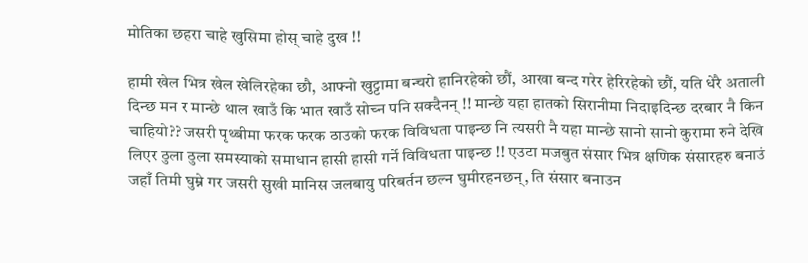मोतिका छहरा चाहे खुसिमा होस् चाहे दुख !!

हामी खेल भित्र खेल खेलिरहेका छौ, आफ्नो खुट्टामा बन्चरो हानिरहेको छौं, आखा बन्द गरेर हेरिरहेको छौं, यति धेरै अताली दिन्छ मन र मान्छे थाल खाउँ कि भात खाउँ सोच्न पनि सक्दैनन् !! मान्छे यहा हातको सिरानीमा निदाइदिन्छ दरबार नै किन चाहियो?? जसरी पृथ्बीमा फरक फरक ठाउको फरक विविधता पाइन्छ नि त्यसरी नै यहा मान्छे सानो सानो कुरामा रुने देखि लिएर ठुला ठुला समस्याको समाधान हासी हासी गर्ने विविधता पाइन्छ !! एउटा मजबुत संसार भित्र क्षणिक संसारहरु बनाउं जहाँ तिमी घुम्ने गर जसरी सुखी मानिस जलबायु परिबर्तन छल्न घुमीरहनछन्, ति संसार बनाउन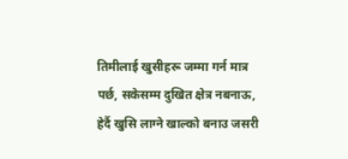तिमीलाई खुसीहरू जम्मा गर्न मात्र पर्छ, सकेसम्म दुखित क्षेत्र नबनाऊ, हेर्दै खुसि लाग्ने खाल्को बनाउ जसरी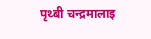पृथ्बी चन्द्रमालाइ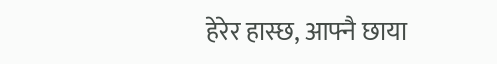हेरेर हास्छ, आफ्नै छाया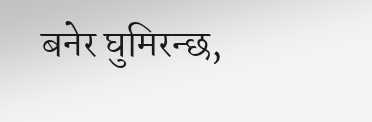बनेर घुमिरन्छ,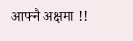आफ्नै अक्षमा !!